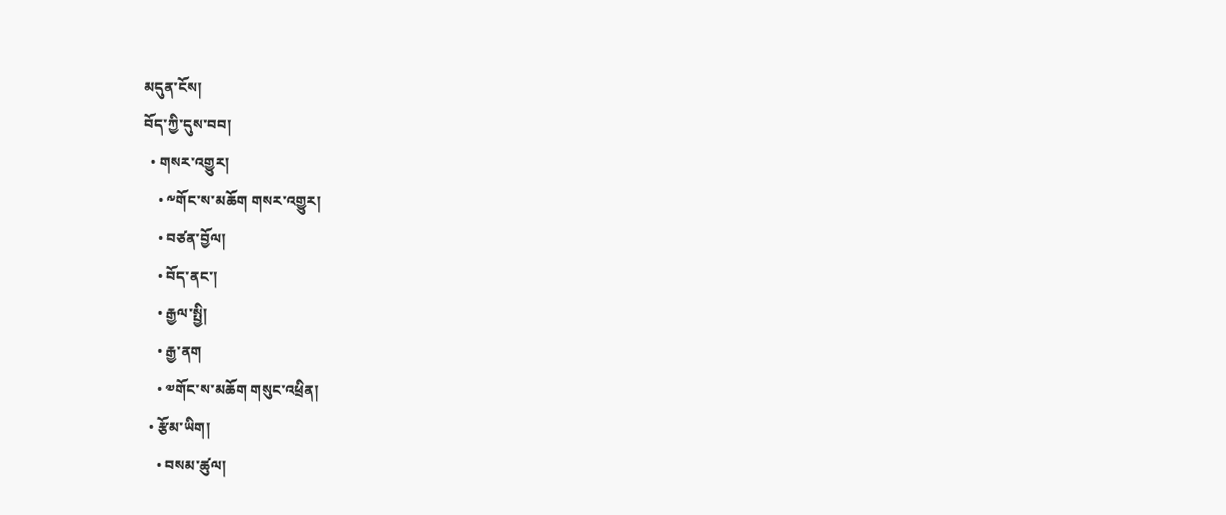མདུན་ངོས།
བོད་ཀྱི་དུས་བབ།
  • གསར་འགྱུར།
    • ༸གོང་ས་མཆོག གསར་འགྱུར།
    • བཙན་བྱོལ།
    • བོད་ནང་།
    • རྒྱལ་སྤྱི།
    • རྒྱ་ནག
    • ༧གོང་ས་མཆོག གསུང་འཕྲིན།
  • རྩོམ་ཡིག།
    • བསམ་ཚུལ།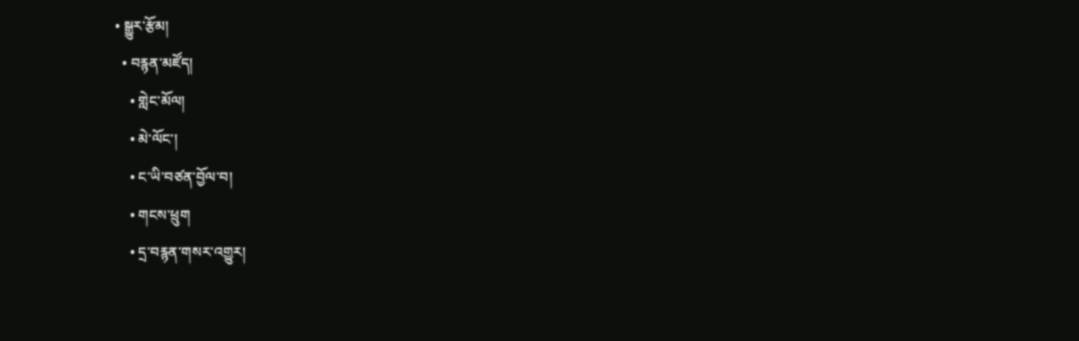• སྒྱུར་རྩོམ།
  • བརྙན་མཛོད།
    • གླེང་མོལ།
    • མེ་ལོང་།
    • ང་ཡི་བཙན་བྱོལ་བ།
    • གངས་ཕྲུག
    • དྲ་བརྙན་གསར་འགྱུར།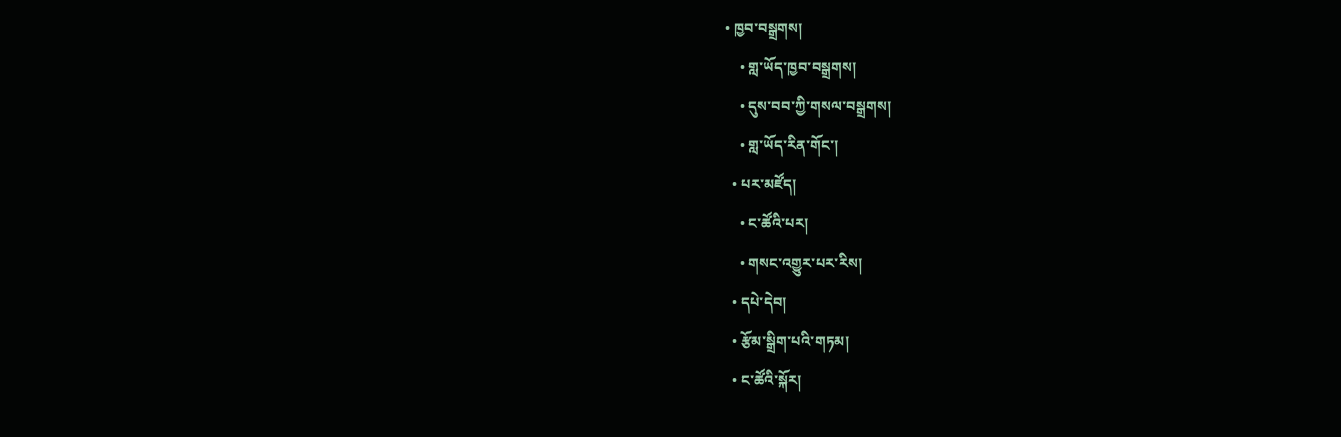• ཁྱབ་བསྒྲགས།
    • གླ་ཡོད་ཁྱབ་བསྒྲགས།
    • དུས་བབ་ཀྱི་གསལ་བསྒྲགས།
    • གླ་ཡོད་རིན་གོང་།
  • པར་མཛོད།
    • ང་ཚོའི་པར།
    • གསང་འགྱུར་པར་རིས།
  • དཔེ་དེབ།
  • རྩོམ་སྒྲིག་པའི་གཏམ།
  • ང་ཚོའི་སྐོར།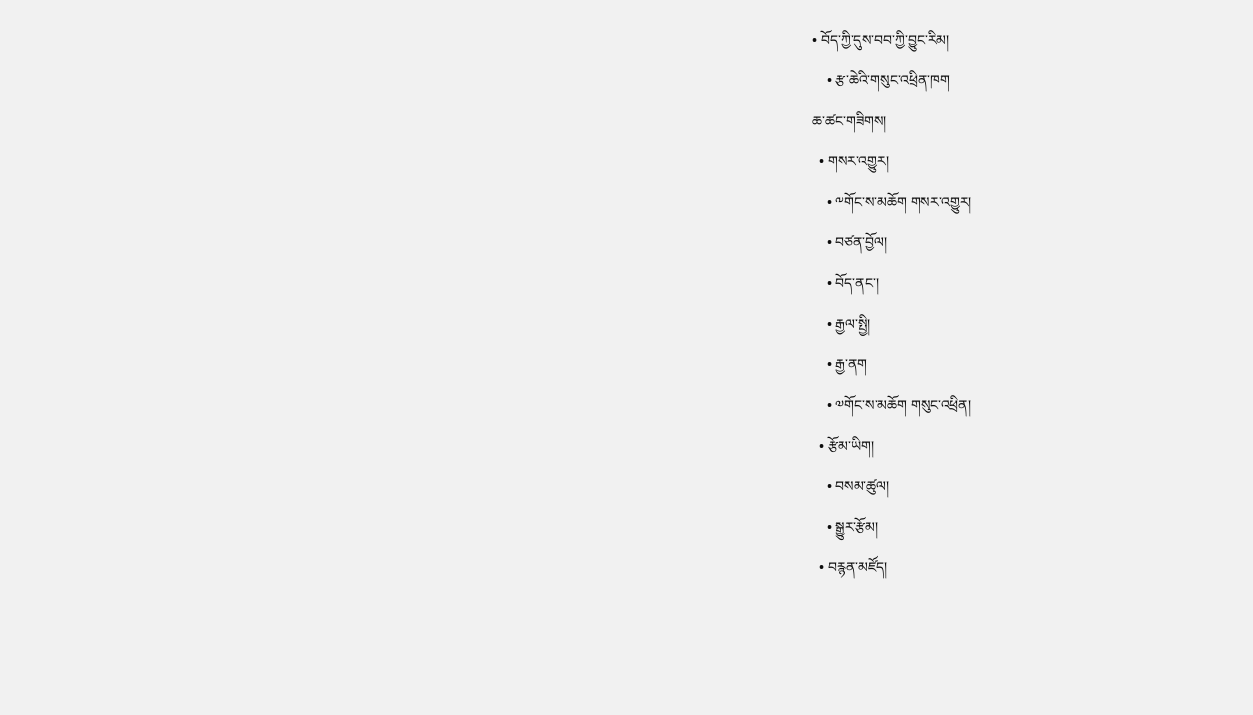• བོད་ཀྱི་དུས་བབ་ཀྱི་བྱུང་རིམ།
    • རྩ་ཆེའི་གསུང་འཕྲིན་ཁག
ཆ་ཚང་གཟིགས།
  • གསར་འགྱུར།
    • ༸གོང་ས་མཆོག གསར་འགྱུར།
    • བཙན་བྱོལ།
    • བོད་ནང་།
    • རྒྱལ་སྤྱི།
    • རྒྱ་ནག
    • ༧གོང་ས་མཆོག གསུང་འཕྲིན།
  • རྩོམ་ཡིག།
    • བསམ་ཚུལ།
    • སྒྱུར་རྩོམ།
  • བརྙན་མཛོད།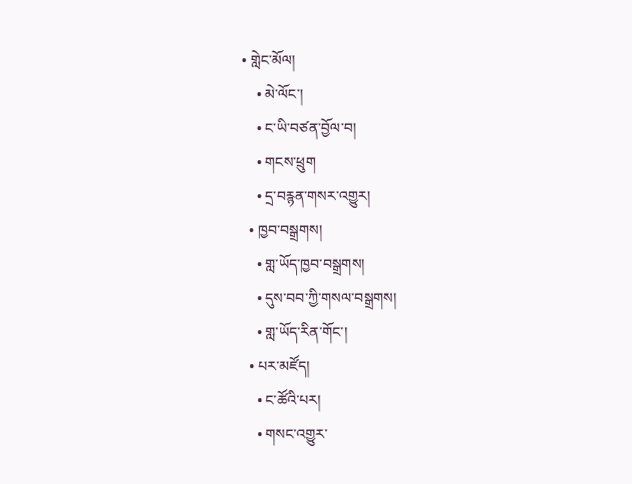• གླེང་མོལ།
    • མེ་ལོང་།
    • ང་ཡི་བཙན་བྱོལ་བ།
    • གངས་ཕྲུག
    • དྲ་བརྙན་གསར་འགྱུར།
  • ཁྱབ་བསྒྲགས།
    • གླ་ཡོད་ཁྱབ་བསྒྲགས།
    • དུས་བབ་ཀྱི་གསལ་བསྒྲགས།
    • གླ་ཡོད་རིན་གོང་།
  • པར་མཛོད།
    • ང་ཚོའི་པར།
    • གསང་འགྱུར་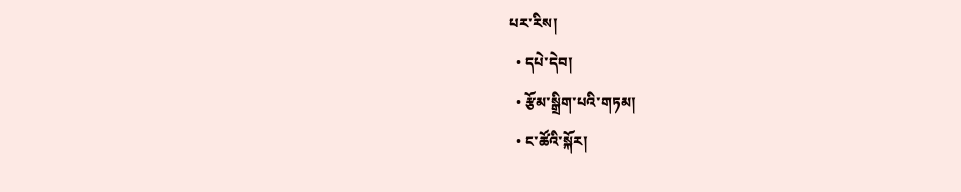པར་རིས།
  • དཔེ་དེབ།
  • རྩོམ་སྒྲིག་པའི་གཏམ།
  • ང་ཚོའི་སྐོར།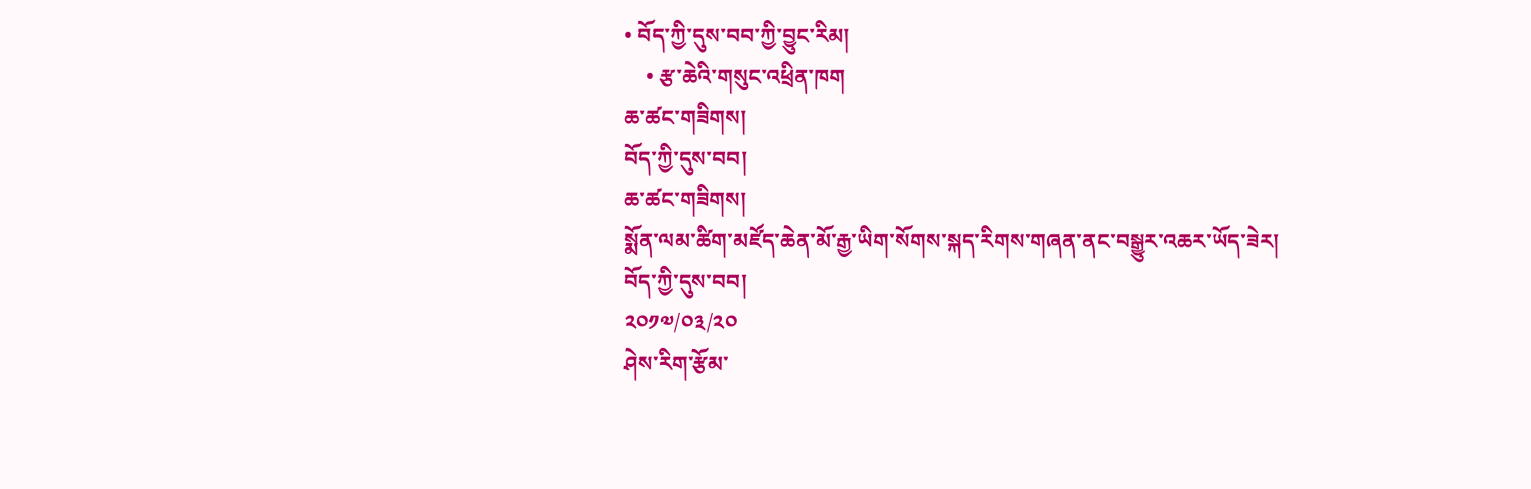• བོད་ཀྱི་དུས་བབ་ཀྱི་བྱུང་རིམ།
    • རྩ་ཆེའི་གསུང་འཕྲིན་ཁག
ཆ་ཚང་གཟིགས།
བོད་ཀྱི་དུས་བབ།
ཆ་ཚང་གཟིགས།
སྨོན་ལམ་ཚིག་མཛོད་ཆེན་མོ་རྒྱ་ཡིག་སོགས་སྐད་རིགས་གཞན་ནང་བསྒྱུར་འཆར་ཡོད་ཟེར།
བོད་ཀྱི་དུས་བབ།
༢༠༡༧/༠༣/༢༠
ཤེས་རིག་རྩོམ་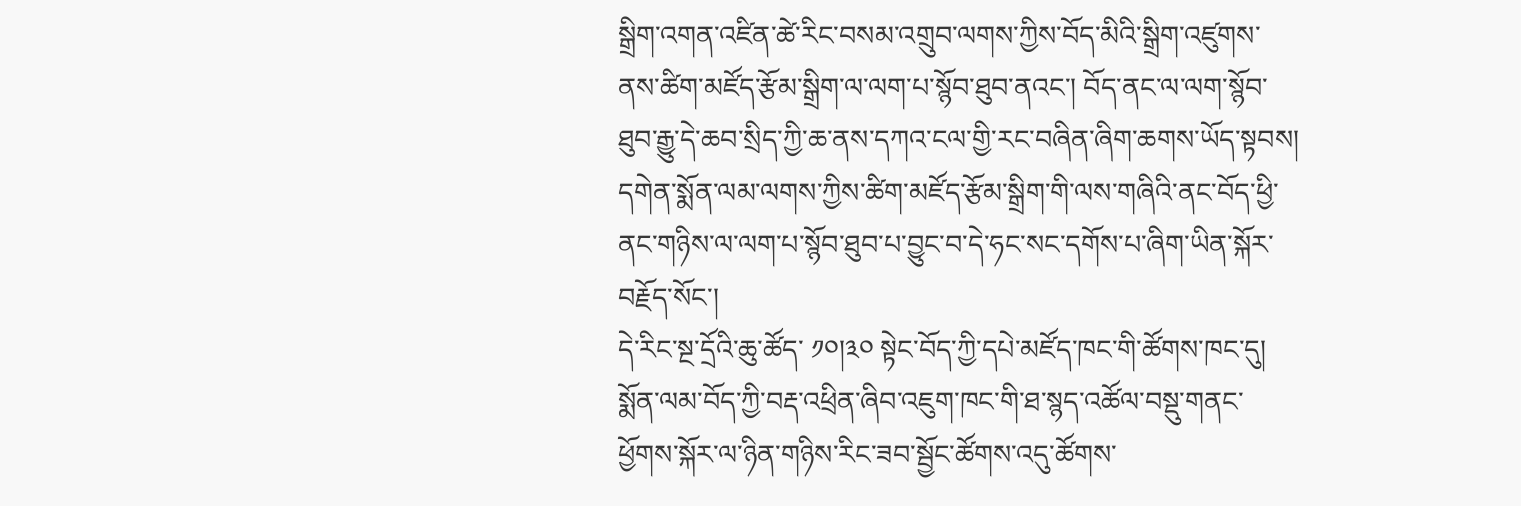སྒྲིག་འགན་འཛིན་ཚེ་རིང་བསམ་འགྲུབ་ལགས་ཀྱིས་བོད་མིའི་སྒྲིག་འཛུགས་ནས་ཚིག་མཛོད་རྩོམ་སྒྲིག་ལ་ལག་པ་སྙོབ་ཐུབ་ནའང་། བོད་ནང་ལ་ལག་སྙོབ་ཐུབ་རྒྱུ་དེ་ཆབ་སྲིད་ཀྱི་ཆ་ནས་དཀའ་ངལ་གྱི་རང་བཞིན་ཞིག་ཆགས་ཡོད་སྟབས། དགེན་སྨོན་ལམ་ལགས་ཀྱིས་ཚིག་མཛོད་རྩོམ་སྒྲིག་གི་ལས་གཞིའི་ནང་བོད་ཕྱི་ནང་གཉིས་ལ་ལག་པ་སྙོབ་ཐུབ་པ་བྱུང་བ་དེ་ཧང་སང་དགོས་པ་ཞིག་ཡིན་སྐོར་བརྗོད་སོང་།
དེ་རིང་སྔ་དྲོའི་ཆུ་ཚོད་ ༡༠།༣༠ སྟེང་བོད་ཀྱི་དཔེ་མཛོད་ཁང་གི་ཚོགས་ཁང་དུ། སྨོན་ལམ་བོད་ཀྱི་བརྡ་འཕྲིན་ཞིབ་འཇུག་ཁང་གི་ཐ་སྙད་འཚོལ་བསྡུ་གནང་ཕྱོགས་སྐོར་ལ་ཉིན་གཉིས་རིང་ཟབ་སྦྱོང་ཚོགས་འདུ་ཚོགས་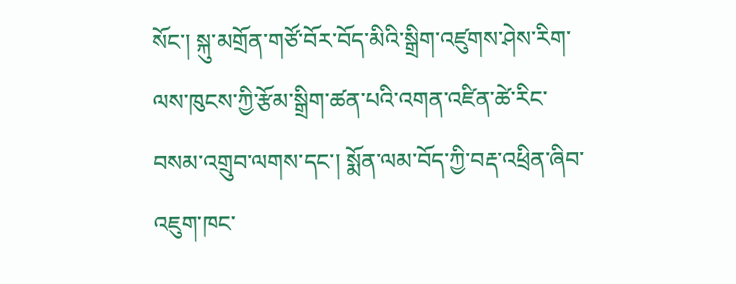སོང་། སྐུ་མགྲོན་གཙོ་བོར་བོད་མིའི་སྒྲིག་འཛུགས་ཤེས་རིག་ལས་ཁུངས་ཀྱི་རྩོམ་སྒྲིག་ཚན་པའི་འགན་འཛིན་ཚེ་རིང་བསམ་འགྲུབ་ལགས་དང་། སྨོན་ལམ་བོད་ཀྱི་བརྡ་འཕྲིན་ཞིབ་འཇུག་ཁང་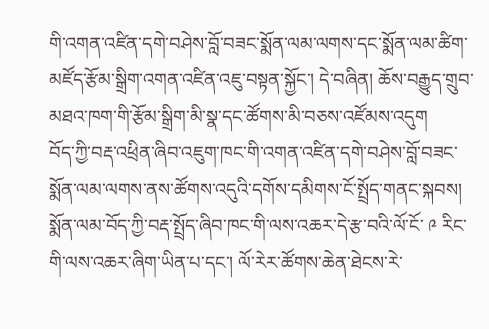གི་འགན་འཛིན་དགེ་བཤེས་བློ་བཟང་སྨོན་ལམ་ལགས་དང་སྨོན་ལམ་ཚིག་མཛོད་རྩོམ་སྒྲིག་འགན་འཛིན་འཇུ་བསྟན་སྐྱོང་། དེ་བཞིན། ཆོས་བརྒྱུད་གྲུབ་མཐའ་ཁག་གི་རྩོམ་སྒྲིག་མི་སྣ་དང་ཚོགས་མི་བཅས་འཛོམས་འདུག
བོད་ཀྱི་བརྡ་འཕྲིན་ཞིབ་འཇུག་ཁང་གི་འགན་འཛིན་དགེ་བཤེས་བློ་བཟང་སྨོན་ལམ་ལགས་ནས་ཚོགས་འདུའི་དགོས་དམིགས་ངོ་སྤྲོད་གནང་སྐབས། སྨོན་ལམ་བོད་ཀྱི་བརྡ་སྤྲོད་ཞིབ་ཁང་གི་ལས་འཆར་དེ་རྩ་བའི་ལོ་ངོ་ ༩ རིང་གི་ལས་འཆར་ཞིག་ཡིན་པ་དང་། ལོ་རེར་ཚོགས་ཆེན་ཐེངས་རེ་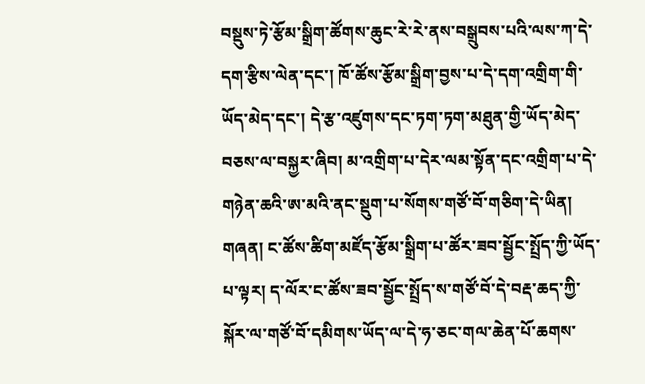བསྡུས་ཏེ་རྩོམ་སྒྲིག་ཚོགས་ཆུང་རེ་རེ་ནས་བསྒྲུབས་པའི་ལས་ཀ་དེ་དག་རྩིས་ལེན་དང་། ཁོ་ཚོས་རྩོམ་སྒྲིག་བྱས་པ་དེ་དག་འགྲིག་གི་ཡོད་མེད་དང་། དེ་རྩ་འཛུགས་དང་ཏག་ཏག་མཐུན་གྱི་ཡོད་མེད་བཅས་ལ་བསྐྱར་ཞིབ། མ་འགྲིག་པ་དེར་ལམ་སྟོན་དང་འགྲིག་པ་དེ་གཉེན་ཆའི་ཨ་མའི་ནང་སྡུག་པ་སོགས་གཙོ་བོ་གཅིག་དེ་ཡིན། གཞན། ང་ཚོས་ཚིག་མཛོད་རྩོམ་སྒྲིག་པ་ཚོར་ཟབ་སྦྱོང་སྤྲོད་ཀྱི་ཡོད་པ་ལྟར། ད་ལོར་ང་ཚོས་ཟབ་སྦྱོང་སྤྲོད་ས་གཙོ་བོ་དེ་བརྡ་ཆད་ཀྱི་སྐོར་ལ་གཙོ་བོ་དམིགས་ཡོད་ལ་དེ་ཧ་ཅང་གལ་ཆེན་པོ་ཆགས་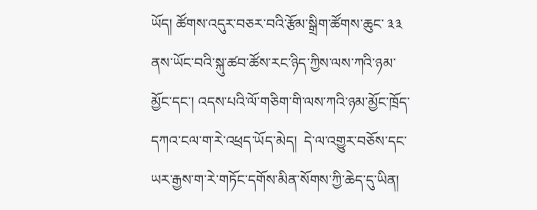ཡོད། ཚོགས་འདུར་བཅར་བའི་རྩོམ་སྒྲིག་ཚོགས་ཆུང་ ༣༣ ནས་ཡོང་བའི་སྐུ་ཚབ་ཚོས་རང་ཉིད་ཀྱིས་ལས་ཀའི་ཉམ་མྱོང་དང་། འདས་པའི་ལོ་གཅིག་གི་ལས་ཀའི་ཉམ་མྱོང་ཁྲོད་དཀའ་ངལ་ག་རེ་འཕྲད་ཡོད་མེད།  དེ་ལ་འགྱུར་བཅོས་དང་ཡར་རྒྱས་ག་རེ་གཏོང་དགོས་མིན་སོགས་ཀྱི་ཆེད་དུ་ཡིན།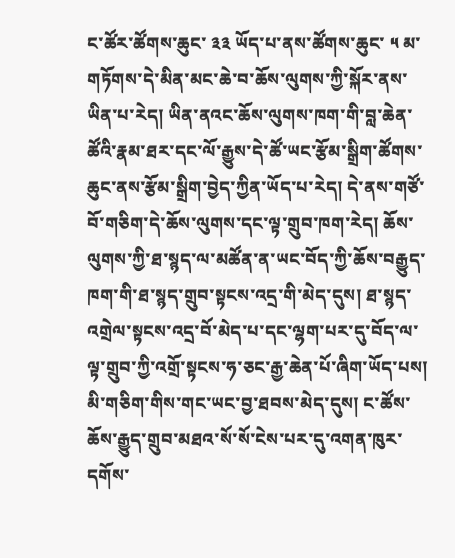ང་ཚོར་ཚོགས་ཆུང་ ༣༣ ཡོད་པ་ནས་ཚོགས་ཆུང་ ༥ མ་གཏོགས་དེ་མིན་མང་ཆེ་བ་ཆོས་ལུགས་ཀྱི་སྐོར་ནས་ཡིན་པ་རེད། ཡིན་ནའང་ཆོས་ལུགས་ཁག་གི་བླ་ཆེན་ཚོའི་རྣམ་ཐར་དང་ལོ་རྒྱུས་དེ་ཚོ་ཡང་རྩོམ་སྒྲིག་ཚོགས་ཆུང་ནས་རྩོམ་སྒྲིག་བྱེད་ཀྱིན་ཡོད་པ་རེད། དེ་ནས་གཙོ་བོ་གཅིག་དེ་ཆོས་ལུགས་དང་ལྟ་གྲུབ་ཁག་རེད། ཆོས་ལུགས་ཀྱི་ཐ་སྙད་ལ་མཚོན་ན་ཡང་བོད་ཀྱི་ཆོས་བརྒྱུད་ཁག་གི་ཐ་སྙད་གྲུབ་སྟངས་འདྲ་གི་མེད་དུས། ཐ་སྙད་འགྲེལ་སྟངས་འདྲ་བོ་མེད་པ་དང་ལྷག་པར་དུ་བོད་ལ་ལྟ་གྲུབ་ཀྱི་འགྲོ་སྟངས་ཧ་ཅང་རྒྱ་ཆེན་པོ་ཞིག་ཡོད་པས། མི་གཅིག་གིས་གང་ཡང་བྱ་ཐབས་མེད་དུས། ང་ཚོས་ཆོས་རྒྱུད་གྲུབ་མཐའ་སོ་སོ་ངེས་པར་དུ་འགན་ཁུར་དགོས་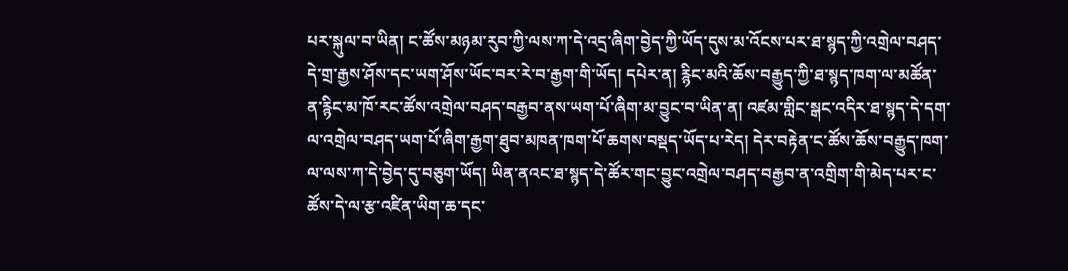པར་སྐུལ་བ་ཡིན། ང་ཚོས་མཉམ་རུབ་ཀྱི་ལས་ཀ་དེ་འདྲ་ཞིག་བྱེད་ཀྱི་ཡོད་དུས་མ་འོངས་པར་ཐ་སྙད་ཀྱི་འགྲེལ་བཤད་དེ་གྲ་རྒྱས་ཤོས་དང་ཡག་ཤོས་ཡོང་བར་རེ་བ་རྒྱག་གི་ཡོད། དཔེར་ན། རྙིང་མའི་ཆོས་བརྒྱུད་ཀྱི་ཐ་སྙད་ཁག་ལ་མཚོན་ན་རྙིང་མ་ཁོ་རང་ཚོས་འགྲེལ་བཤད་བརྒྱབ་ནས་ཡག་པོ་ཞིག་མ་བྱུང་བ་ཡིན་ན། འཛམ་གླིང་སྒང་འདིར་ཐ་སྙད་དེ་དག་ལ་འགྲེལ་བཤད་ཡག་པོ་ཞིག་རྒྱག་ཐུབ་མཁན་ཁག་པོ་ཆགས་བསྡད་ཡོད་པ་རེད། དེར་བརྟེན་ང་ཚོས་ཆོས་བརྒྱུད་ཁག་ལ་ལས་ཀ་དེ་བྱེད་དུ་བཅུག་ཡོད། ཡིན་ནའང་ཐ་སྙད་དེ་ཚོར་གང་བྱུང་འགྲེལ་བཤད་བརྒྱབ་ན་འགྲིག་གི་མེད་པར་ང་ཚོས་དེ་ལ་རྩ་འཛིན་ཡིག་ཆ་དང་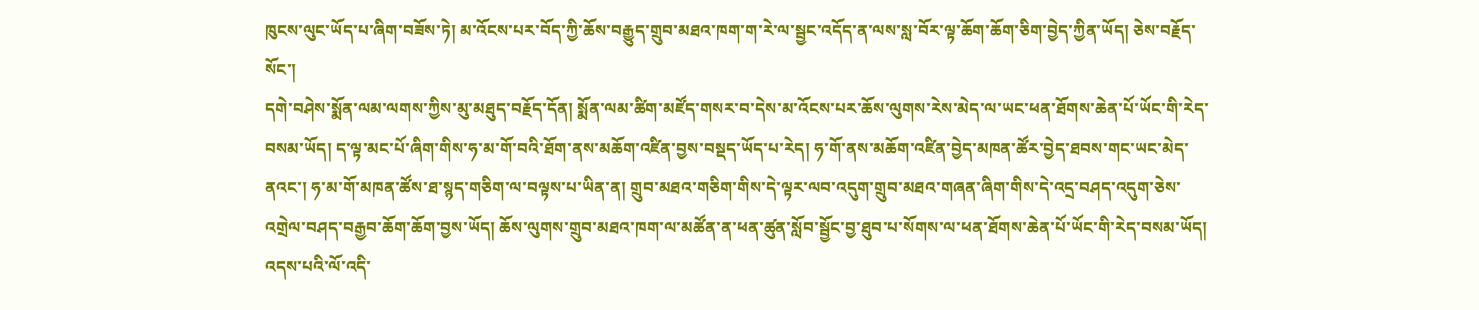ཁུངས་ལུང་ཡོད་པ་ཞིག་བཟོས་ཏེ། མ་འོངས་པར་བོད་ཀྱི་ཆོས་བརྒྱུད་གྲུབ་མཐའ་ཁག་ག་རེ་ལ་སྦྱང་འདོད་ན་ལས་སླ་བོར་ལྟ་ཆོག་ཆོག་ཅིག་བྱེད་ཀྱིན་ཡོད། ཅེས་བརྗོད་སོང་།
དགེ་བཤེས་སྨོན་ལམ་ལགས་ཀྱིས་མུ་མཐུད་བརྗོད་དོན། སྨོན་ལམ་ཚིག་མཛོད་གསར་བ་དེས་མ་འོངས་པར་ཆོས་ལུགས་རེས་མེད་ལ་ཡང་ཕན་ཐོགས་ཆེན་པོ་ཡོང་གི་རེད་བསམ་ཡོད། ད་ལྟ་མང་པོ་ཞིག་གིས་ཧ་མ་གོ་བའི་ཐོག་ནས་མཆོག་འཛིན་བྱས་བསྡད་ཡོད་པ་རེད། ཧ་གོ་ནས་མཆོག་འཛིན་བྱེད་མཁན་ཚོར་བྱེད་ཐབས་གང་ཡང་མེད་ནའང་། ཧ་མ་གོ་མཁན་ཚོས་ཐ་སྙད་གཅིག་ལ་བལྟས་པ་ཡིན་ན། གྲུབ་མཐའ་གཅིག་གིས་དེ་ལྟར་ལབ་འདུག་གྲུབ་མཐའ་གཞན་ཞིག་གིས་དེ་འདྲ་བཤད་འདུག་ཅེས་འགྲེལ་བཤད་བརྒྱབ་ཆོག་ཆོག་བྱས་ཡོད། ཆོས་ལུགས་གྲུབ་མཐའ་ཁག་ལ་མཚོན་ན་ཕན་ཚུན་སློབ་སྦྱོང་བྱ་ཐུབ་པ་སོགས་ལ་ཕན་ཐོགས་ཆེན་པོ་ཡོང་གི་རེད་བསམ་ཡོད། འདས་པའི་ལོ་འདི་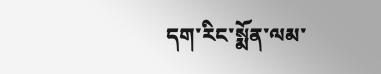དག་རིང་སྨོན་ལམ་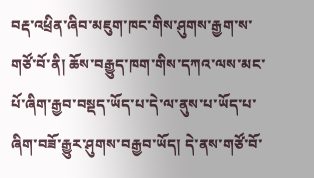བརྡ་འཕྲིན་ཞིབ་མཇུག་ཁང་གིས་ཤུགས་རྒྱག་ས་གཙོ་བོ་ནི། ཆོས་བརྒྱུད་ཁག་གིས་དཀའ་ལས་མང་པོ་ཞིག་རྒྱབ་བསྡད་ཡོད་པ་དེ་ལ་ནུས་པ་ཡོད་པ་ཞིག་བཟོ་རྒྱུར་ཤུགས་བརྒྱབ་ཡོད། དེ་ནས་གཙོ་བོ་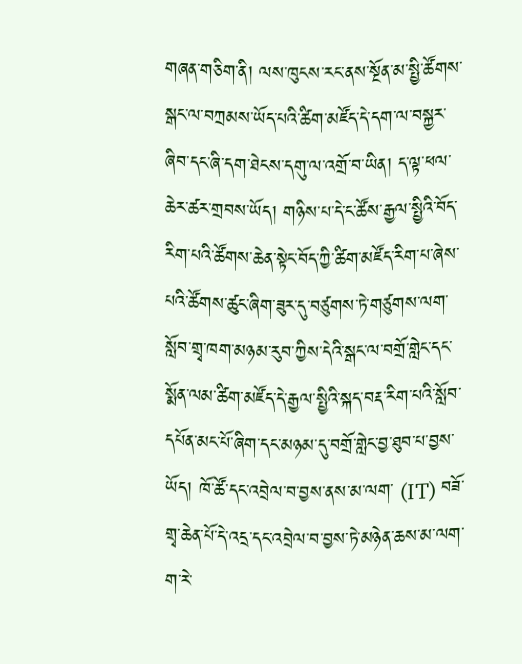གཞན་གཅིག་ནི། ལས་ཁུངས་རང་ནས་སྔོན་མ་སྤྱི་ཚོགས་སྒང་ལ་བཀྲམས་ཡོད་པའི་ཚིག་མཛོད་དེ་དག་ལ་བསྐྱར་ཞིབ་དང་ཞི་དག་ཐེངས་དགུ་ལ་འགྲོ་བ་ཡིན། ད་ལྟ་ཕལ་ཆེར་ཚར་གྲབས་ཡོད། གཉིས་པ་དེ་ང་ཚོས་རྒྱལ་སྤྱིའི་བོད་རིག་པའི་ཚོགས་ཆེན་སྟེང་བོད་ཀྱི་ཚིག་མཛོད་རིག་པ་ཞེས་པའི་ཚོགས་ཚུང་ཞིག་ཟུར་དུ་བཙུགས་ཏེ་གཙུགས་ལག་སློབ་གྲྭ་ཁག་མཉམ་རུབ་ཀྱིས་དེའི་སྒང་ལ་བགྲོ་གླེང་དང་སྨོན་ལམ་ཚིག་མཛོད་དེ་རྒྱལ་སྤྱིའི་སྐད་བརྡ་རིག་པའི་སློབ་དཔོན་མང་པོ་ཞིག་དང་མཉམ་དུ་བགྲོ་གླེང་བྱ་ཐུབ་པ་བྱས་ཡོད། ཁོ་ཚོ་དང་འབྲེལ་བ་བྱས་ནས་མ་ལག་ (IT) བཟོ་གྲྭ་ཆེན་པོ་དེ་འདྲ་དང་འབྲེལ་བ་བྱས་ཏེ་མཉེན་ཆས་མ་ལག་ག་རེ་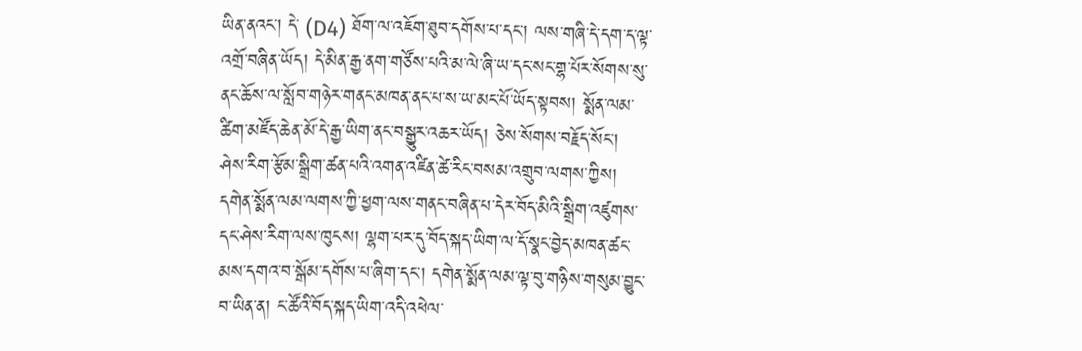ཡིན་ནའང་། དེ་ (D4) ཐོག་ལ་འཇོག་ཐུབ་དགོས་པ་དང་། ལས་གཞི་དེ་དག་ད་ལྟ་འགྲོ་བཞིན་ཡོད། དེ་མིན་རྒྱ་ནག་གཙོས་པའི་མ་ལེ་ཞི་ཡ་དང་སང་གྷ་པོར་སོགས་སུ་ནང་ཆོས་ལ་སློབ་གཉེར་གནང་མཁན་ནང་པ་ས་ཡ་མང་པོ་ཡོད་སྟབས། སྨོན་ལམ་ཚིག་མཛོད་ཆེན་མོ་དེ་རྒྱ་ཡིག་ནང་བསྒྱུར་འཆར་ཡོད། ཅེས་སོགས་བརྗོད་སོང་།
ཤེས་རིག་རྩོམ་སྒྲིག་ཚན་པའི་འགན་འཛིན་ཚེ་རིང་བསམ་འགྲུབ་ལགས་ཀྱིས། དགེན་སྨོན་ལམ་ལགས་ཀྱི་ཕྱག་ལས་གནང་བཞིན་པ་དེར་བོད་མིའི་སྒྲིག་འཛུགས་དང་ཤེས་རིག་ལས་ཁུངས། ལྷག་པར་དུ་བོད་སྐད་ཡིག་ལ་དོ་སྣང་བྱེད་མཁན་ཚང་མས་དགའ་བ་སྒོམ་དགོས་པ་ཞིག་དང་། དགེན་སྨོན་ལམ་ལྟ་བུ་གཉིས་གསུམ་བྱུང་བ་ཡིན་ན། ང་ཚོའི་བོད་སྐད་ཡིག་འདི་འཕེལ་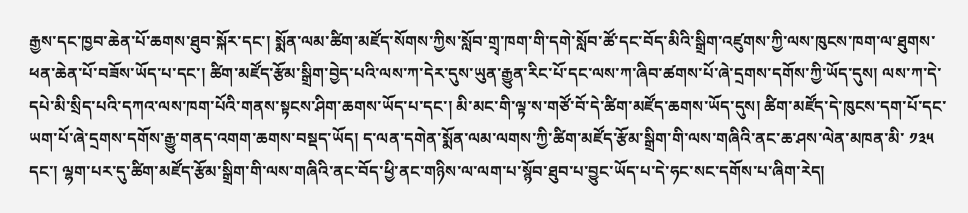རྒྱས་དང་ཁྱབ་ཆེན་པོ་ཆགས་ཐུབ་སྐོར་དང་། སྨོན་ལམ་ཚིག་མཛོད་སོགས་ཀྱིས་སློབ་གྲྭ་ཁག་གི་དགེ་སློབ་ཚོ་དང་བོད་མིའི་སྒྲིག་འཛུགས་ཀྱི་ལས་ཁུངས་ཁག་ལ་ཐུགས་ཕན་ཆེན་པོ་བཟོས་ཡོད་པ་དང་། ཚིག་མཛོད་རྩོམ་སྒྲིག་བྱེད་པའི་ལས་ཀ་དེར་དུས་ཡུན་རྒྱུན་རིང་པོ་དང་ལས་ཀ་ཞིབ་ཚགས་པོ་ཞེ་དྲགས་དགོས་ཀྱི་ཡོད་དུས། ལས་ཀ་དེ་དཔེ་མི་སྲིད་པའི་དཀའ་ལས་ཁག་པོའི་གནས་སྟངས་ཤིག་ཆགས་ཡོད་པ་དང་། མི་མང་གི་ལྟ་ས་གཙོ་བོ་དེ་ཚིག་མཛོད་ཆགས་ཡོད་དུས། ཚིག་མཛོད་དེ་ཁུངས་དག་པོ་དང་ཡག་པོ་ཞེ་དྲགས་དགོས་རྒྱུ་གནད་འགག་ཆགས་བསྡད་ཡོད། ད་ལན་དགེན་སྨོན་ལམ་ལགས་ཀྱི་ཚིག་མཛོད་རྩོམ་སྒྲིག་གི་ལས་གཞིའི་ནང་ཆ་ཤས་ལེན་མཁན་མི་ ༡༣༥ དང་། ལྷག་པར་དུ་ཚིག་མཛོད་རྩོམ་སྒྲིག་གི་ལས་གཞིའི་ནང་བོད་ཕྱི་ནང་གཉིས་ལ་ལག་པ་སྙོབ་ཐུབ་པ་བྱུང་ཡོད་པ་དེ་ཧང་སང་དགོས་པ་ཞིག་རེད།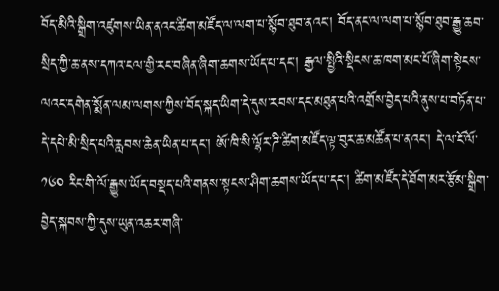བོད་མིའི་སྒྲིག་འཛུགས་ཡིན་ནའང་ཚིག་མཛོད་ལ་ལག་པ་སྙོབ་ཐུབ་ནའང་། བོད་ནང་ལ་ལག་པ་སྙོབ་ཐུབ་རྒྱུ་ཆབ་སྲིད་ཀྱི་ཆ་ནས་དཀའ་ངལ་གྱི་རང་བཞིན་ཞིག་ཆགས་ཡོད་པ་དང་། རྒྱལ་སྤྱིའི་སྡིངས་ཆ་ཁག་མང་པོ་ཞིག་སྟེངས་ལའང་དགེན་སྨོན་ལམ་ལགས་ཀྱིས་བོད་སྐད་ཡིག་དེ་དུས་རབས་དང་མཐུན་པའི་འགྲོས་བྱེད་པའི་ནུས་པ་བཏོན་པ་དེ་དཔེ་མི་སྲིད་པའི་རླབས་ཆེན་ཡིན་པ་དང་། ཨོ་ཁི་སི་ལྷོར་ཌི་ཚིག་མཛོད་ལྟ་བུར་ཆ་མཚོན་པ་ནའང་། དེ་ལ་ངོ་ལོ་ ༡༦༠ རིང་གི་ལོ་རྒྱུས་ཡོད་བསྡད་པའི་གནས་སྟངས་ཤིག་ཆགས་ཡོད་པ་དང་། ཚིག་མཛོད་དེ་ཐོག་མར་རྩོམ་སྒྲིག་བྱེད་སྐབས་ཀྱི་དུས་ཡུན་འཆར་གཞི་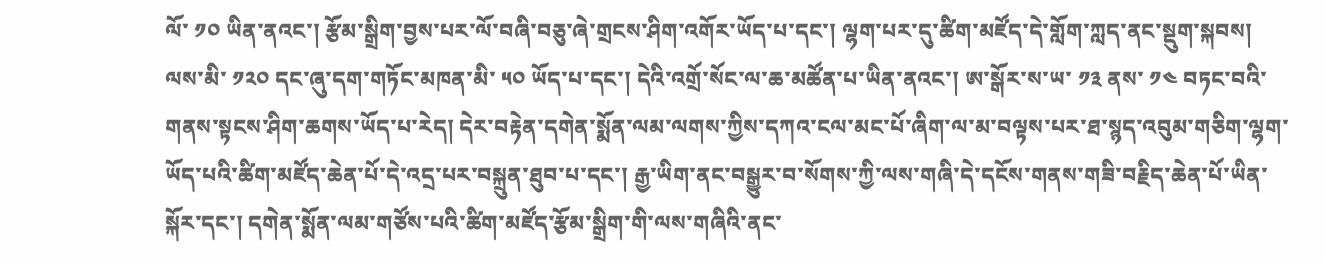ལོ་ ༡༠ ཡིན་ནའང་། རྩོམ་སྒྲིག་བྱས་པར་ལོ་བཞི་བཅུ་ཞེ་གྲངས་ཤིག་འགོར་ཡོད་པ་དང་། ལྷག་པར་དུ་ཚིག་མཛོད་དེ་གློག་ཀླད་ནང་སྡུག་སྐབས། ལས་མི་ ༡༢༠ དང་ཞུ་དག་གཏོང་མཁན་མི་ ༥༠ ཡོད་པ་དང་། དེའི་འགྲོ་སོང་ལ་ཆ་མཚོན་པ་ཡིན་ནའང་། ཨ་སྒོར་ས་ཡ་ ༡༣ ནས་ ༡༤ བཏང་བའི་གནས་སྟངས་ཤིག་ཆགས་ཡོད་པ་རེད། དེར་བརྟེན་དགེན་སྨོན་ལམ་ལགས་ཀྱིས་དཀའ་ངལ་མང་པོ་ཞིག་ལ་མ་བལྟས་པར་ཐ་སྙད་འབུམ་གཅིག་ལྷག་ཡོད་པའི་ཚིག་མཛོད་ཆེན་པོ་དེ་འདྲ་པར་བསྐྲུན་ཐུབ་པ་དང་། རྒྱ་ཡིག་ནང་བསྒྱུར་བ་སོགས་ཀྱི་ལས་གཞི་དེ་དངོས་གནས་གཟི་བརྗིད་ཆེན་པོ་ཡིན་སྐོར་དང་། དགེན་སྨོན་ལམ་གཙོས་པའི་ཚིག་མཛོད་རྩོམ་སྒྲིག་གི་ལས་གཞིའི་ནང་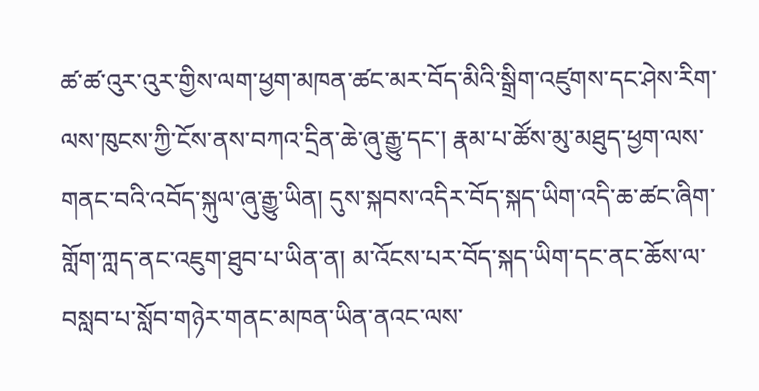ཚ་ཚ་འུར་འུར་གྱིས་ལག་ཕྱག་མཁན་ཚང་མར་བོད་མིའི་སྒྲིག་འཛུགས་དང་ཤེས་རིག་ལས་ཁུངས་ཀྱི་ངོས་ནས་བཀའ་དྲིན་ཆེ་ཞུ་རྒྱུ་དང་། རྣམ་པ་ཚོས་མུ་མཐུད་ཕྱག་ལས་གནང་བའི་འབོད་སྐུལ་ཞུ་རྒྱུ་ཡིན། དུས་སྐབས་འདིར་བོད་སྐད་ཡིག་འདི་ཆ་ཚང་ཞིག་གློག་ཀླད་ནང་འཇུག་ཐུབ་པ་ཡིན་ན། མ་འོངས་པར་བོད་སྐད་ཡིག་དང་ནང་ཆོས་ལ་བསླབ་པ་སློབ་གཉེར་གནང་མཁན་ཡིན་ནའང་ལས་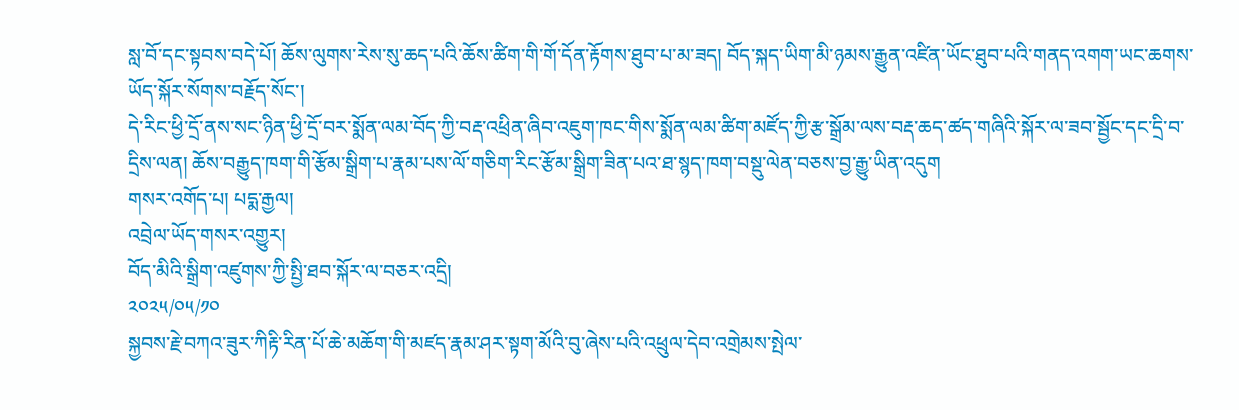སླ་བོ་དང་སྟབས་བདེ་པོ། ཆོས་ལུགས་རེས་སུ་ཆད་པའི་ཆོས་ཚིག་གི་གོ་དོན་རྟོགས་ཐུབ་པ་མ་ཟད། བོད་སྐད་ཡིག་མི་ཉམས་རྒྱུན་འཛིན་ཡོང་ཐུབ་པའི་གནད་འགག་ཡང་ཆགས་ཡོད་སྐོར་སོགས་བརྗོད་སོང་།
དེ་རིང་ཕྱི་དྲོ་ནས་སང་ཉིན་ཕྱི་དྲོ་བར་སྨོན་ལམ་བོད་ཀྱི་བརྡ་འཕྲིན་ཞིབ་འཇུག་ཁང་གིས་སྨོན་ལམ་ཚིག་མཛོད་ཀྱི་རྩ་སྒྲོམ་ལས་བརྡ་ཆད་ཚད་གཞིའི་སྐོར་ལ་ཟབ་སྦྱོང་དང་དྲི་བ་དྲིས་ལན། ཆོས་བརྒྱུད་ཁག་གི་རྩོམ་སྒྲིག་པ་རྣམ་པས་ལོ་གཅིག་རིང་རྩོམ་སྒྲིག་ཟིན་པའ་ཐ་སྙད་ཁག་བསྡུ་ལེན་བཅས་བྱ་རྒྱུ་ཡིན་འདུག
གསར་འགོད་པ། པདྨ་རྒྱལ།
འབྲེལ་ཡོད་གསར་འགྱུར།
བོད་མིའི་སྒྲིག་འཛུགས་ཀྱི་སྤྱི་ཐབ་སྐོར་ལ་བཅར་འདྲི།
༢༠༢༥/༠༥/༡༠
སྐྱབས་རྗེ་བཀའ་ཟུར་ཀིརྟི་རིན་པོ་ཆེ་མཆོག་གི་མཛད་རྣམ་ཤར་སྟག་མོའི་བུ་ཞེས་པའི་འཕྲུལ་དེབ་འགྲེམས་སྤེལ་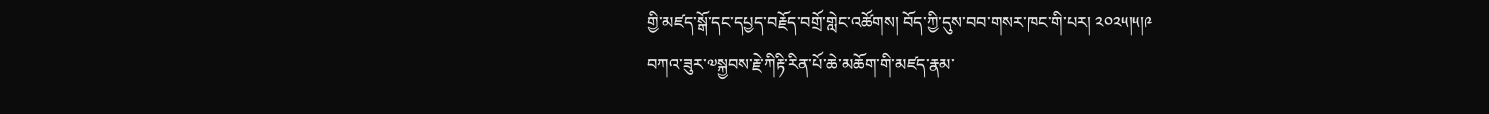གྱི་མཛད་སྒོ་དང་དཔྱད་བརྗོད་བགྲོ་གླེང་འཚོགས། བོད་ཀྱི་དུས་བབ་གསར་ཁང་གི་པར། ༢༠༢༥།༥།༩
བཀའ་ཟུར་༧སྐྱབས་རྗེ་ཀིརྟི་རིན་པོ་ཆེ་མཆོག་གི་མཛད་རྣམ་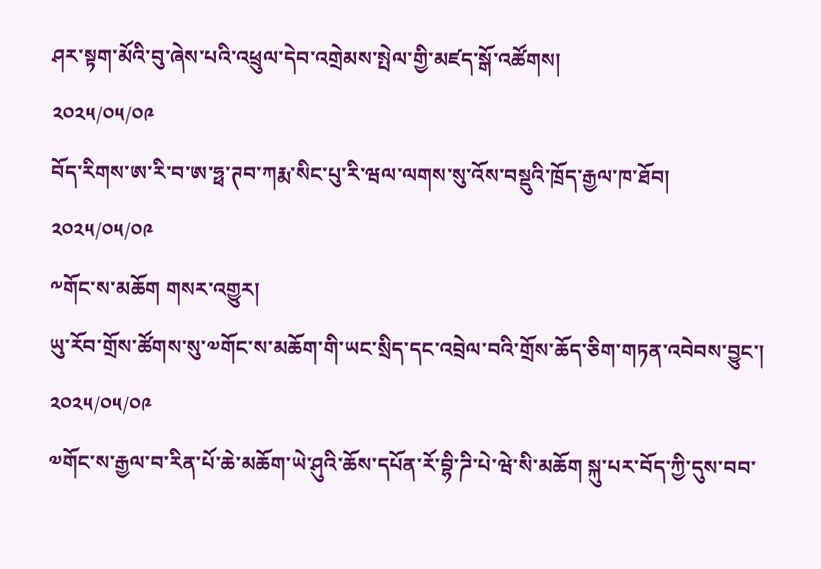ཤར་སྟག་མོའི་བུ་ཞེས་པའི་འཕྲུལ་དེབ་འགྲེམས་སྤེལ་གྱི་མཛད་སྒོ་འཚོགས།
༢༠༢༥/༠༥/༠༩
བོད་རིགས་ཨ་རི་བ་ཨ་ཧྥ་ཊབ་ཀརྨ་སིང་པུ་རི་ཝལ་ལགས་སུ་འོས་བསྡུའི་ཁྲོད་རྒྱལ་ཁ་ཐོབ།
༢༠༢༥/༠༥/༠༩
༸གོང་ས་མཆོག གསར་འགྱུར།
ཡུ་རོབ་གྲོས་ཚོགས་སུ་༧གོང་ས་མཆོག་གི་ཡང་སྲིད་དང་འབྲེལ་བའི་གྲོས་ཆོད་ཅིག་གཏན་འབེབས་བྱུང་།
༢༠༢༥/༠༥/༠༩
༧གོང་ས་རྒྱལ་བ་རིན་པོ་ཆེ་མཆོག་ཡེ་ཤུའི་ཆོས་དཔོན་རོ་བྷི་ཌི་པེ་ཝེ་སི་མཆོག སྐུ་པར་བོད་ཀྱི་དུས་བབ་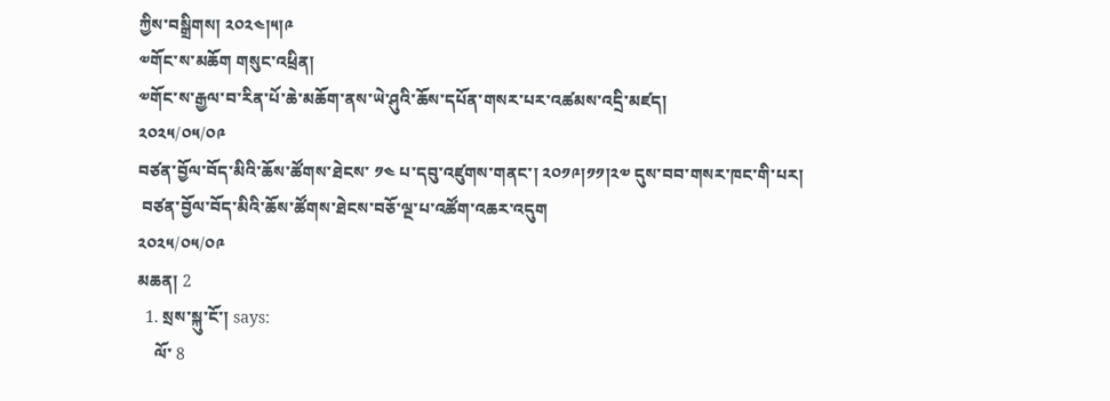ཀྱིས་བསྒྲིགས། ༢༠༢༤།༥།༩
༧གོང་ས་མཆོག གསུང་འཕྲིན།
༧གོང་ས་རྒྱལ་བ་རིན་པོ་ཆེ་མཆོག་ནས་ཡེ་ཤུའི་ཆོས་དཔོན་གསར་པར་འཚམས་འདྲི་མཛད།
༢༠༢༥/༠༥/༠༩
བཙན་བྱོལ་བོད་མིའི་ཆོས་ཚོགས་ཐེངས་ ༡༤ པ་དབུ་འཛུགས་གནང་། ༢༠༡༩།༡༡།༢༧ དུས་བབ་གསར་ཁང་གི་པར།
 བཙན་བྱོལ་བོད་མིའི་ཆོས་ཚོགས་ཐེངས་བཅོ་ལྔ་པ་འཚོག་འཆར་འདུག
༢༠༢༥/༠༥/༠༩
མཆན། 2
  1. སྲས་སྐུ་ངོ་། says:
    ལོ་ 8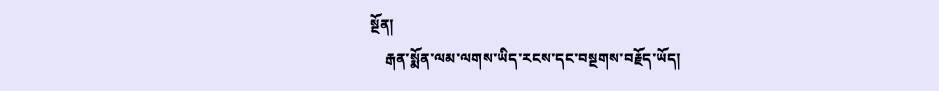སྔོན།
    རྒན་སྨོན་ལམ་ལགས་ཡིད་རངས་དང་བསྔགས་བརྗོད་ཡོད།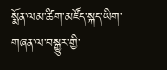སྨོན་ལམ་ཚིག་མཛོད་སྐད་ཡིག་གཞན་ལ་བསྒྱུར་གྱི་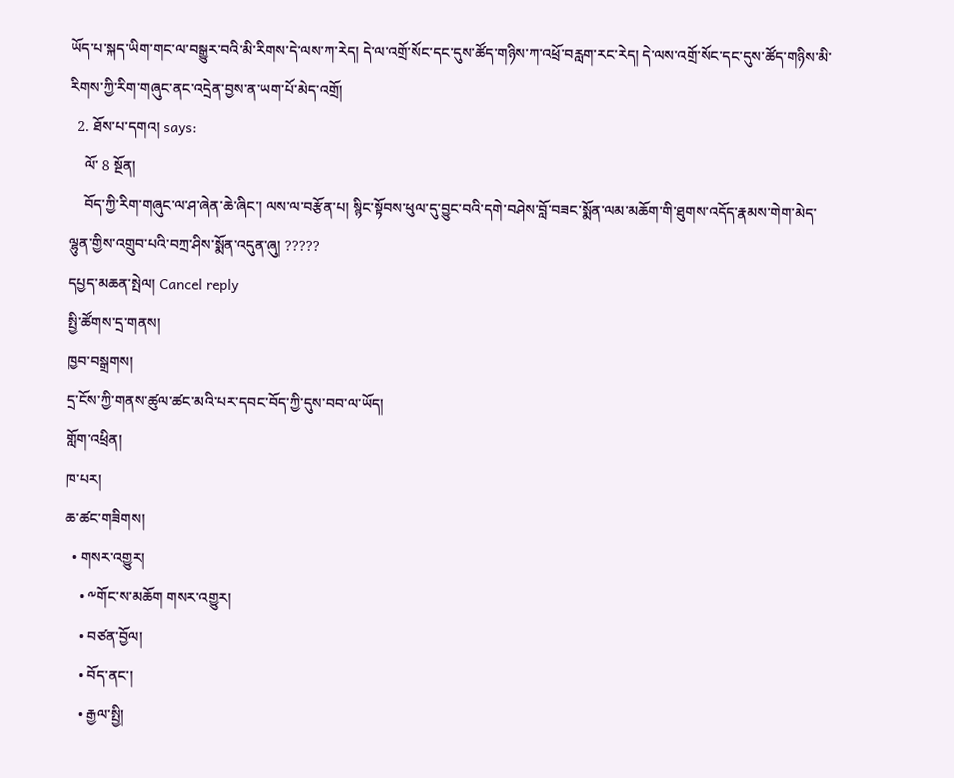ཡོད་པ་སྐད་ཡིག་གང་ལ་བསྒྱུར་བའི་མི་རིགས་དེ་ལས་ཀ་རེད། དེ་ལ་འགྲོ་སོང་དང་དུས་ཚོད་གཉིས་ཀ་འཕྲོ་བརླག་རང་རེད། དེ་ལས་འགྲོ་སོང་དང་དུས་ཚོད་གཉིས་མི་རིགས་ཀྱི་རིག་གཞུང་ནང་འདྲེན་བྱས་ན་ཡག་པོ་མེད་འགྲོ།
  2. ཐོས་པ་དགའ། says:
    ལོ་ 8 སྔོན།
    བོད་ཀྱི་རིག་གཞུང་ལ་ཤ་ཞེན་ཆེ་ཞིང་། ལས་ལ་བརྩོན་པ། སྙིང་སྟོབས་ཕུལ་དུ་བྱུང་བའི་དགེ་བཤེས་བློ་བཟང་སྨོན་ལམ་མཆོག་གི་ཐུགས་འདོད་རྣམས་གེག་མེད་ལྷུན་གྱིས་འགྲུབ་པའི་བཀྲ་ཤིས་སྨོན་འདུན་ཞུ། ?????
དཔྱད་མཆན་སྤེལ། Cancel reply
སྤྱི་ཚོགས་དྲ་གནས།
ཁྱབ་བསྒྲགས།
དྲ་ངོས་ཀྱི་གནས་ཚུལ་ཚང་མའི་པར་དབང་བོད་ཀྱི་དུས་བབ་ལ་ཡོད།
གློག་འཕྲིན།
ཁ་པར།
ཆ་ཚང་གཟིགས།
  • གསར་འགྱུར།
    • ༸གོང་ས་མཆོག གསར་འགྱུར།
    • བཙན་བྱོལ།
    • བོད་ནང་།
    • རྒྱལ་སྤྱི།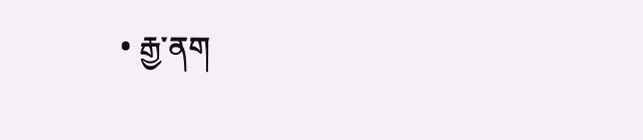• རྒྱ་ནག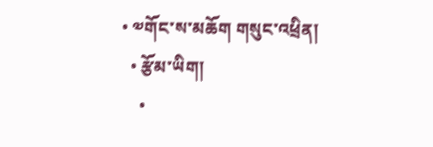• ༧གོང་ས་མཆོག གསུང་འཕྲིན།
  • རྩོམ་ཡིག།
    •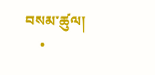བསམ་ཚུལ།
    •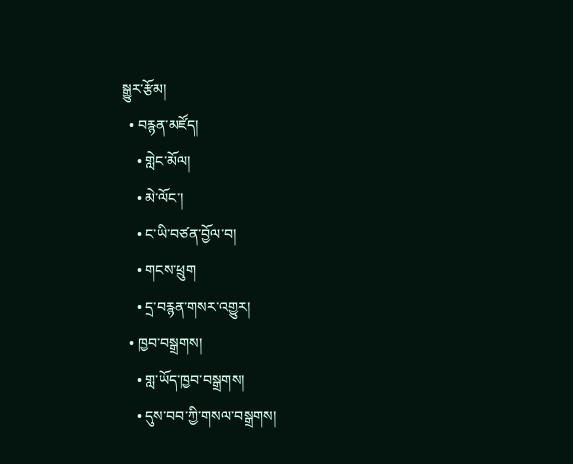སྒྱུར་རྩོམ།
  • བརྙན་མཛོད།
    • གླེང་མོལ།
    • མེ་ལོང་།
    • ང་ཡི་བཙན་བྱོལ་བ།
    • གངས་ཕྲུག
    • དྲ་བརྙན་གསར་འགྱུར།
  • ཁྱབ་བསྒྲགས།
    • གླ་ཡོད་ཁྱབ་བསྒྲགས།
    • དུས་བབ་ཀྱི་གསལ་བསྒྲགས།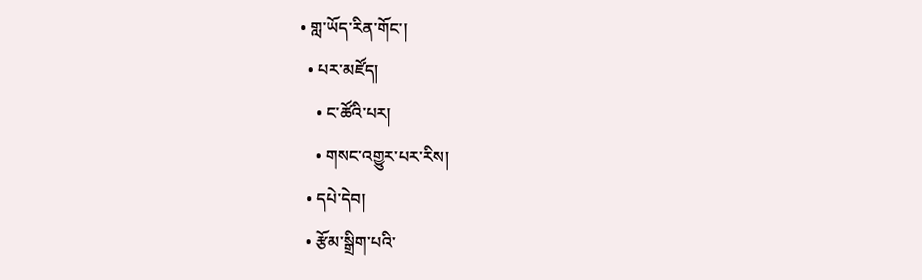• གླ་ཡོད་རིན་གོང་།
  • པར་མཛོད།
    • ང་ཚོའི་པར།
    • གསང་འགྱུར་པར་རིས།
  • དཔེ་དེབ།
  • རྩོམ་སྒྲིག་པའི་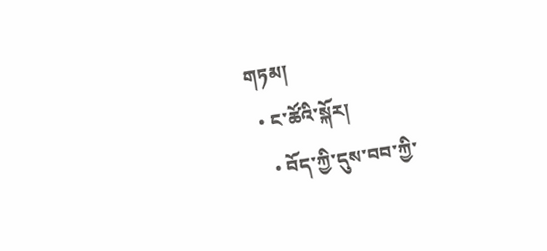གཏམ།
  • ང་ཚོའི་སྐོར།
    • བོད་ཀྱི་དུས་བབ་ཀྱི་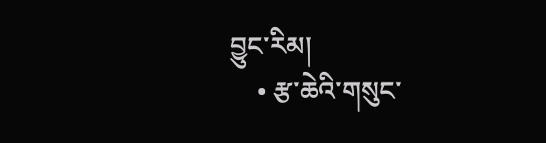བྱུང་རིམ།
    • རྩ་ཆེའི་གསུང་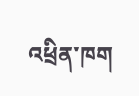འཕྲིན་ཁག